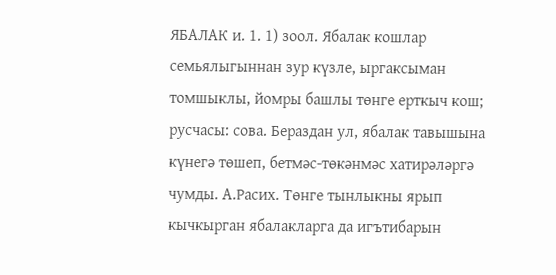ЯБАЛАК и. 1. 1) зоол. Ябалак кошлар семьялыгыннан зур күзле, ыргаксыман томшыклы, йомры башлы төнге ерткыч кош; русчасы: сова. Бераздан ул, ябалак тавышына күнегә төшеп, бетмәс-төкәнмәс хатирәләргә чумды. А.Расих. Төнге тынлыкны ярып кычкырган ябалакларга да игътибарын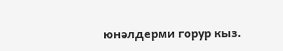юнәлдерми горур кыз.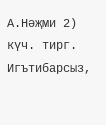А.Нәҗми 2) күч. тирг. Игътибарсыз,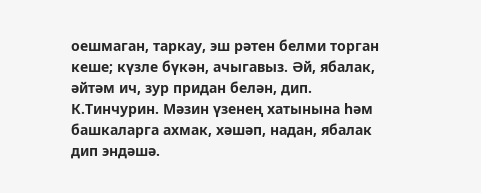оешмаган, таркау, эш рәтен белми торган кеше; күзле бүкән, ачыгавыз. Әй, ябалак, әйтәм ич, зур придан белән, дип. К.Тинчурин. Мәзин үзенең хатынына һәм башкаларга ахмак, хәшәп, надан, ябалак дип эндәшә.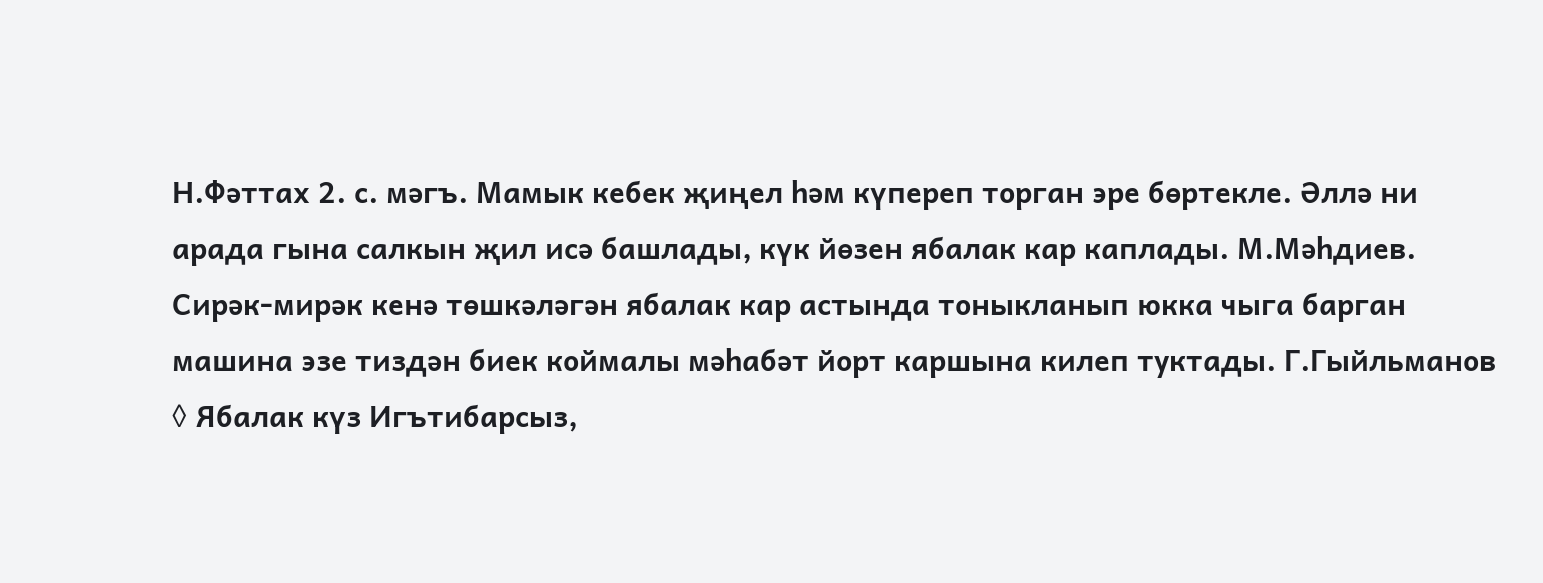Н.Фәттах 2. с. мәгъ. Мамык кебек җиңел һәм күпереп торган эре бөртекле. Әллә ни арада гына салкын җил исә башлады, күк йөзен ябалак кар каплады. М.Мәһдиев. Сирәк-мирәк кенә төшкәләгән ябалак кар астында тоныкланып юкка чыга барган машина эзе тиздән биек коймалы мәһабәт йорт каршына килеп туктады. Г.Гыйльманов ◊ Ябалак күз Игътибарсыз,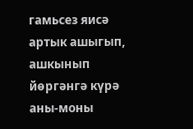гамьсез яисә артык ашыгып, ашкынып йөргәнгә күрә аны-моны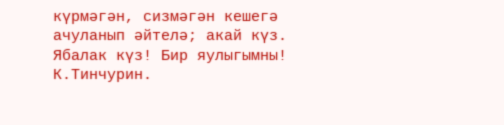күрмәгән, сизмәгән кешегә ачуланып әйтелә; акай күз. Ябалак күз! Бир яулыгымны! К.Тинчурин.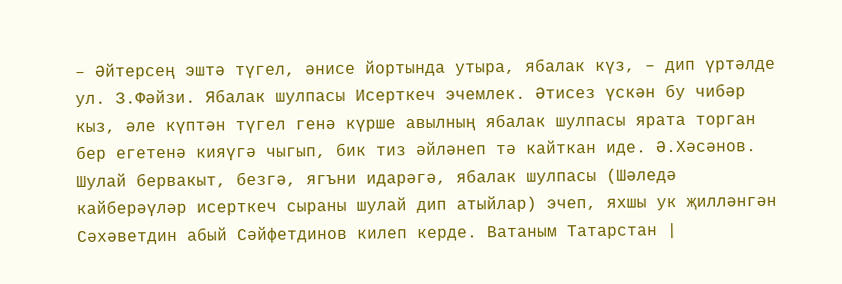– Әйтерсең эштә түгел, әнисе йортында утыра, ябалак күз, – дип үртәлде ул. З.Фәйзи. Ябалак шулпасы Исерткеч эчемлек. Әтисез үскән бу чибәр кыз, әле күптән түгел генә күрше авылның ябалак шулпасы ярата торган бер егетенә кияүгә чыгып, бик тиз әйләнеп тә кайткан иде. Ә.Хәсәнов. Шулай бервакыт, безгә, ягъни идарәгә, ябалак шулпасы (Шәледә кайберәүләр исерткеч сыраны шулай дип атыйлар) эчеп, яхшы ук җилләнгән Сәхәветдин абый Сәйфетдинов килеп керде. Ватаным Татарстан |